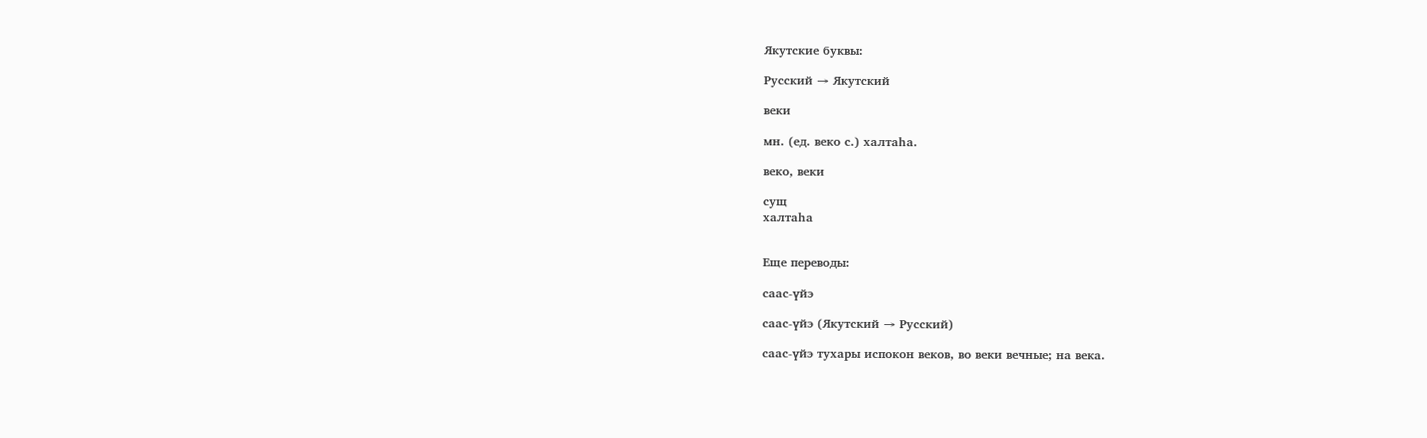Якутские буквы:

Русский → Якутский

веки

мн. (ед. веко с.) халтаһа.

веко, веки

сущ
халтаһа


Еще переводы:

саас-үйэ

саас-үйэ (Якутский → Русский)

саас-үйэ тухары испокон веков, во веки вечные; на века.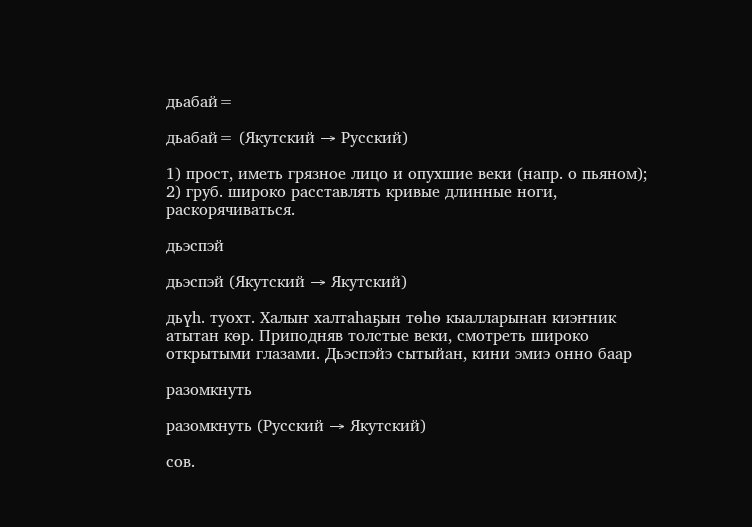дьабай=

дьабай= (Якутский → Русский)

1) прост, иметь грязное лицо и опухшие веки (напр. о пьяном); 2) груб. широко расставлять кривые длинные ноги, раскорячиваться.

дьэспэй

дьэспэй (Якутский → Якутский)

дьүһ. туохт. Халыҥ халтаһаҕын төһө кыалларынан киэҥник атытан көр. Приподняв толстые веки, смотреть широко открытыми глазами. Дьэспэйэ сытыйан, кини эмиэ онно баар

разомкнуть

разомкнуть (Русский → Якутский)

сов.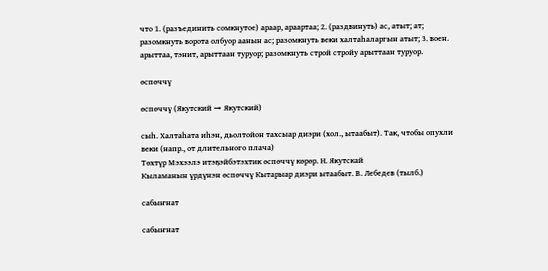что 1. (разъединить сомкнутое) араар, араартаа; 2. (раздвинуть) ас, атыт; ат; разомкнуть ворота олбуор аанын ас; разомкнуть веки халтаһаларгын атыт; 3. воен. арыттаа, тэнит, арыттаан туруор; разомкнуть строй стройу арыттаан туруор.

өспөччү

өспөччү (Якутский → Якутский)

сыһ. Халтаһата иһэн, дьолтойон тахсыар диэри (хол., ытаабыт). Так, чтобы опухли веки (напр., от длительного плача)
Төхтүр Мэхээлэ итэҕэйбэтэхтик өспөччү көрөр. Н. Якутскай
Кыламанын үрдүнэн өспөччү Кытарыар диэри ытаабыт. В. Лебедев (тылб.)

сабыҥнат

сабыҥнат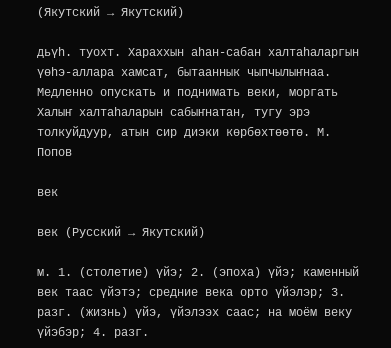(Якутский → Якутский)

дьүһ. туохт. Хараххын аһан-сабан халтаһаларгын үөһэ-аллара хамсат, бытааннык чыпчылыҥнаа. Медленно опускать и поднимать веки, моргать
Халыҥ халтаһаларын сабыҥнатан, тугу эрэ толкуйдуур, атын сир диэки көрбөхтөөтө. М. Попов

век

век (Русский → Якутский)

м. 1. (столетие) үйэ; 2. (эпоха) үйэ; каменный век таас үйэтэ; средние века орто үйэлэр; 3. разг. (жизнь) үйэ, үйэлээх саас; на моём веку үйэбэр; 4. разг.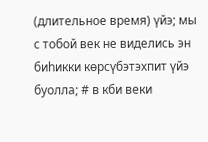(длительное время) үйэ; мы с тобой век не виделись эн биһикки көрсүбэтэхпит үйэ буолла; # в кби веки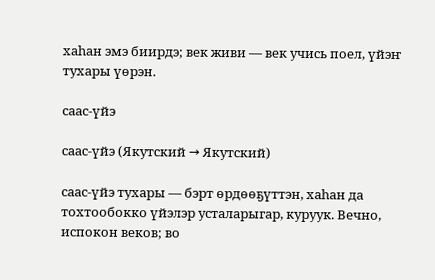хаһан эмэ биирдэ; век живи — век учись поел, үйэҥ тухары үөрэн.

саас-үйэ

саас-үйэ (Якутский → Якутский)

саас-үйэ тухары — бэрт өрдөөҕүттэн, хаһан да тохтообокко үйэлэр усталарыгар, куруук. Вечно, испокон веков; во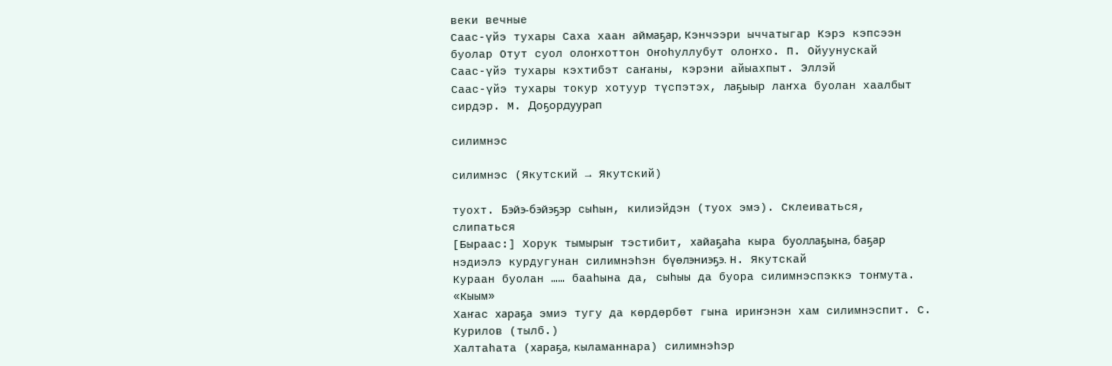веки вечные
Саас-үйэ тухары Саха хаан аймаҕар, Кэнчээри ыччатыгар Кэрэ кэпсээн буолар Отут суол олоҥхоттон Оҥоһуллубут олоҥхо. П. Ойуунускай
Саас-үйэ тухары кэхтибэт саҥаны, кэрэни айыахпыт. Эллэй
Саас-үйэ тухары токур хотуур түспэтэх, лаҕыыр лаҥха буолан хаалбыт сирдэр. М. Доҕордуурап

силимнэс

силимнэс (Якутский → Якутский)

туохт. Бэйэ-бэйэҕэр сыһын, килиэйдэн (туох эмэ). Склеиваться, слипаться
[Быраас:] Хорук тымырыҥ тэстибит, хайаҕаһа кыра буоллаҕына, баҕар нэдиэлэ курдугунан силимнэһэн бүөлэниэҕэ. Н. Якутскай
Кураан буолан …… бааһына да, сыһыы да буора силимнэспэккэ тоҥмута. «Кыым»
Хаҥас хараҕа эмиэ тугу да көрдөрбөт гына ириҥэнэн хам силимнэспит. С. Курилов (тылб.)
Халтаһата (хараҕа, кыламаннара) силимнэһэр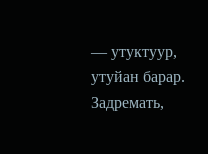— утуктуур, утуйан барар. Задремать,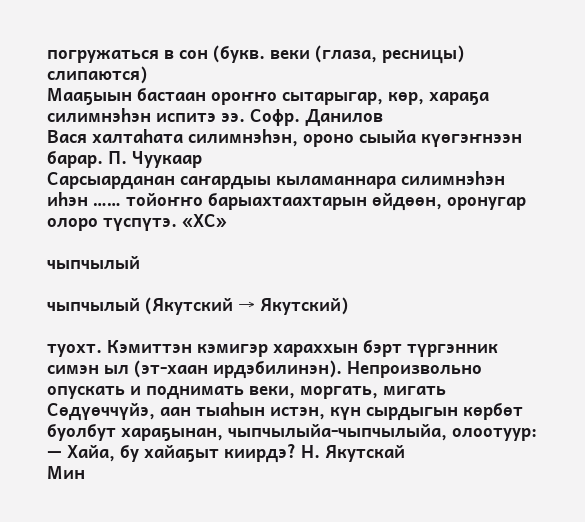погружаться в сон (букв. веки (глаза, ресницы) слипаются)
Мааҕыын бастаан ороҥҥо сытарыгар, көр, хараҕа силимнэһэн испитэ ээ. Софр. Данилов
Вася халтаһата силимнэһэн, ороно сыыйа күөгэҥнээн барар. П. Чуукаар
Сарсыарданан саҥардыы кыламаннара силимнэһэн иһэн …… тойоҥҥо барыахтаахтарын өйдөөн, оронугар олоро түспүтэ. «ХС»

чыпчылый

чыпчылый (Якутский → Якутский)

туохт. Кэмиттэн кэмигэр хараххын бэрт түргэнник симэн ыл (эт-хаан ирдэбилинэн). Непроизвольно опускать и поднимать веки, моргать, мигать
Сөдүөччүйэ, аан тыаһын истэн, күн сырдыгын көрбөт буолбут хараҕынан, чыпчылыйа-чыпчылыйа, олоотуур: — Хайа, бу хайаҕыт киирдэ? Н. Якутскай
Мин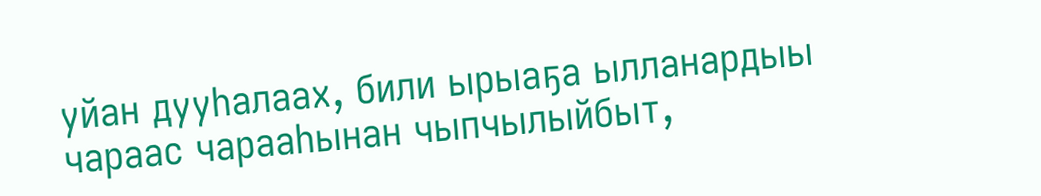уйан дууһалаах, били ырыаҕа ылланардыы чараас чарааһынан чыпчылыйбыт,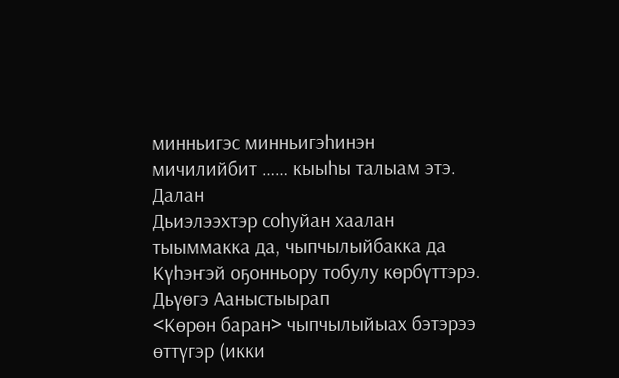минньигэс минньигэһинэн мичилийбит …… кыыһы талыам этэ. Далан
Дьиэлээхтэр соһуйан хаалан тыыммакка да, чыпчылыйбакка да Күһэҥэй оҕонньору тобулу көрбүттэрэ. Дьүөгэ Ааныстыырап
<Көрөн баран> чыпчылыйыах бэтэрээ өттүгэр (икки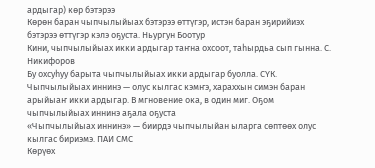ардыгар) көр бэтэрээ
Көрөн баран чыпчылыйыах бэтэрээ өттүгэр, истэн баран эҕирийиэх бэтэрээ өттүгэр кэлэ оҕуста. Ньургун Боотур
Кини, чыпчылыйыах икки ардыгар таҥна охсоот, таһырдьа сып гынна. С. Никифоров
Бу охсуһуу барыта чыпчылыйыах икки ардыгар буолла. СҮК. Чыпчылыйыах иннинэ — олус кылгас кэмҥэ, хараххын симэн баран арыйыаҥ икки ардыгар. В мгновение ока, в один миг. Оҕом чыпчылыйыах иннинэ аҕала оҕуста
«Чыпчылыйыах иннинэ» — биирдэ чыпчылыйан ыларга сөптөөх олус кылгас бириэмэ. ПАИ СМС
Көрүөх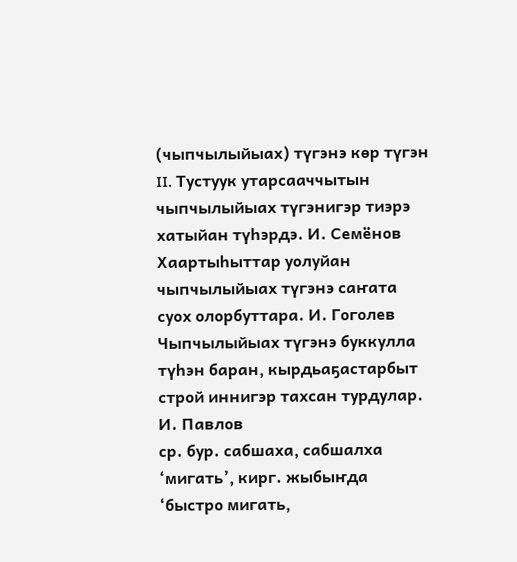(чыпчылыйыах) түгэнэ көр түгэн II. Тустуук утарсааччытын чыпчылыйыах түгэнигэр тиэрэ хатыйан түһэрдэ. И. Семёнов
Хаартыһыттар уолуйан чыпчылыйыах түгэнэ саҥата суох олорбуттара. И. Гоголев
Чыпчылыйыах түгэнэ буккулла түһэн баран, кырдьаҕастарбыт строй иннигэр тахсан турдулар. И. Павлов
ср. бур. сабшаха, сабшалха ‘мигать’, кирг. жыбыҥда ‘быстро мигать,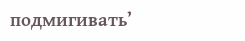подмигивать’